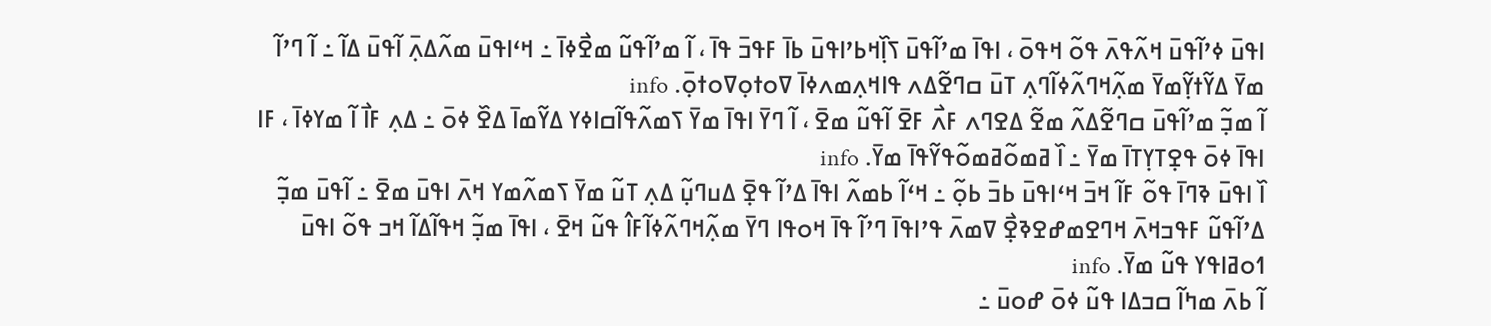ߊߟߎ߫ ߦߴߊ߬ߟߎ߫ ߞߍ߬ߟߍ߫ ߟߋ߬ ߞߟߋ߫ ، ߊߟߊ߫ ߘߴߊ߬ߟߎ߫ ߖߊ߲߰ߞߕߴߊߟߎ߫ ߕߊ߫ ߓߟߏ߫ ߟߊ߫ ، ߊ߬ ߘߴߊ߬ߟߎ߬ ߘߐ߯ߦߊ߫ ߸ ߞߵߊߟߎ߫ ߘߍ߬ߡߍ߲߫ ߊ߬ߟߎ߫ ߡߊ߬ ߸ ߊ߬ ߣߴߊ߬ ߘߌ߫ ߡߌ߬ߙߌ߲߬ߘߌ߫ ߘߍ߲߬ߞߣߍ߬ߦߊ߬ߣߍ߲ ߠߎ߫ ߛߣߐ߬ߡߍ ߟߊߞߍ߲ߘߍߦߊ߫ ߜߋߙߋ߲ߜߋߙߋ߲߫. info
ߊ߬ ߘߏ߲߬ ߘߴߊ߬ߟߎ߫ ߛߣߐ߬ߡߍ߬ ߘߐ߬ ߡߐߣߍ ߓߍ߯ ߓߐ߫ ߊ߬ߟߎ߬ ߘߐ߫ ، ߊ߬ ߣߌ߫ ߊߟߊ߫ ߘߌ߫ ߖߘߍ߬ߟߊ߬ߛߊߦߌ ߡߌ߬ߘߊ߫ ߡߐ߰ ߦߋ߫ ߸ ߡߍ߲ ߓߊ߯ ߊ߬ ߘߌߦߊ߫ ، ߓߊ ߊߟߊ߫ ߦߋ߫ ߟߐ߲ߠߌ߲ߠߊ߫ ߘߌ߫ ߸ ߊ߰ ߥߘߋ߬ߥߘߋ߬ߟߌ߬ߟߊ߫ ߘߌ߫. info
ߊ߰ ߊߟߎ߫ ߢߣߊ߫ ߟߋ߬ ߓߊ߬ ߞߏ߫ ߞߵߊߟߎ߫ ߕߏ߫ ߕߋ߲߬ ߸ ߞߵߊ߬ ߕߘߍ߬ ߊߟߊ߫ ߡߴߊ߬ ߟߐ߲߫ ߡߎߣߎ߲߬ ߡߍ߲ ߠߎ߬ ߘߌ߫ ߖߘߍ߬ߘߌ ߞߍ߫ ߊߟߎ߫ ߘߐ߫ ߸ ߊ߬ߟߎ߫ ߘߏ߲߬ ߡߴߊ߬ߟߎ߬ ߓߟߏߞߍ߫ ߞߣߐߘߝߐߢߐ߲߯ ߜߘߍ߫ ߟߴߊߟߊ߫ ߣߴߊ߬ ߟߊ߫ ߞߋߟߊ ߣߌ߫ ߘߍ߲߬ߞߣߍ߬ߦߊ߬ߓߊ߮ ߟߎ߬ ߞߐ߫ ، ߊߟߊ߫ ߘߏ߲߬ ߞߟߊ߬ߡߊ߬ ߞߏ ߟߋ߬ ߊߟߎ߫ ߗߋߥߊߟߌ ߟߎ߬ ߘߌ߫. info
ߊ߬ ߕߍ߫ ߘߤߊ߬ ߛߏߡߊ ߟߎ߬ ߦߋ߫ ߝߋߎ߫ ߸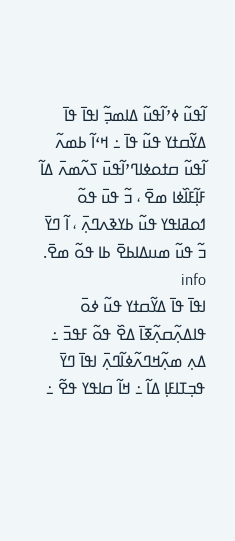ߊ߬ߟߎ߬ ߦߴߊ߬ߟߎ߬ ߡߊߘߏ߲߬ ߊߟߊ߫ ߟߊ߫ ߡߌ߬ߛߙߌ ߟߎ߬ ߟߊ߫ ߸ ߞߵߊ߬ ߕߘߍ߬ ߊ߬ߟߎ߬ ߛߙߋߦߊߣߴߊ߬ߟߎ߫ ߖߍ߬ߘߍ߫ ߡߊ߬ ߓߊ߲߬ߓߊ߰ߦߊ ߘߐ߫ ، ߏ߬ ߟߎ߫ ߟߋ߬ ߗߋߥߊߟߌ ߟߎ߬ ߕߌߢߍߣߍ߲߫ ، ߊ߬ ߣߌ߫ ߏ߬ ߟߎ߬ ߘߎߡߊߕߐ߫ ߕߊ ߟߋ߬ ߘߐ߫. info
ߊߟߊ߫ ߟߊ߫ ߡߌ߬ߛߙߌ ߟߎ߬ ߦߋ߫ ߟߊߡߍ߲߬ߛߍ߲߬ߧߊ߫ ߡߐ߰ ߟߋ߬ ߓߟߏ߫ ߸ ߡߍ߲ ߘߍ߲߬ߞߣߍ߬ߦߊ߬ߣߍ߲߫ ߊߟߊ߫ ߣߌ߫ ߟߏ߲ߠߊߓߊ߲ ߡߊ߬ ߸ ߞߊ߬ ߛߊߟߌ ߟߐ߬ ߸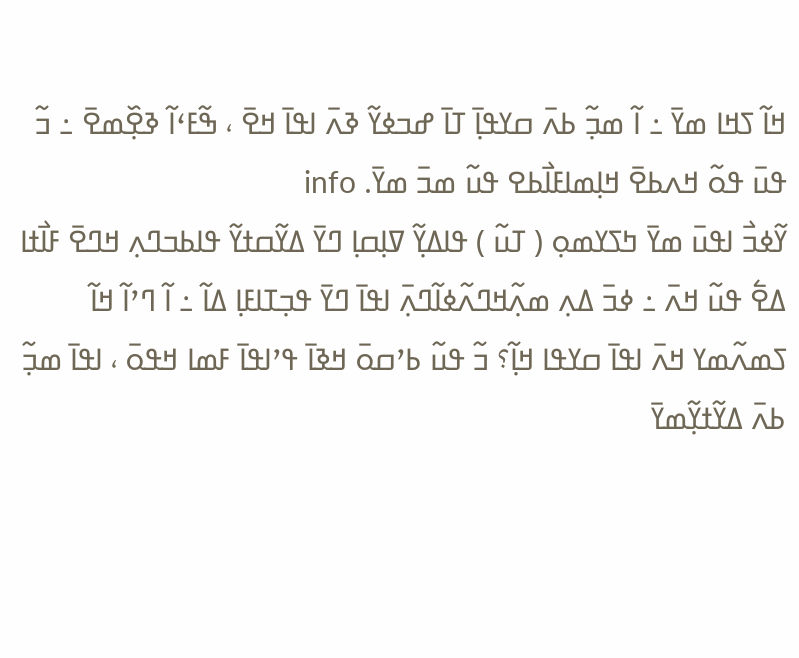ߞߊ߬ ߖߞߊ ߘߌ߫ ߸ ߊ߬ ߘߏ߲߬ ߕߍ߫ ߛߌߟߊ߲߫ ߠߊ߫ ߝߏߦߌ߬ ߢߍ߫ ߊߟߊ߫ ߞߐ߫ ، ߒ߬ߓߵߊ߬ ߢߐ߲߰ߘߐ߫ ߸ ߏ߬ ߟߎ߫ ߟߋ߬ ߞߍߕߐ߫ ߞߊ߲ߘߊߓߊ߯ߕߐ ߟߎ߬ ߘߏ߫ ߘߌ߫. info
ߌ߬ߦߏ߯ ߊߟߎ߫ ߘߌ߫ ߤߖߌߘߋ߲ ( ߠߎ߬ ) ߟߊߡߌ߲߬ ߜߊ߲ߛߊ߲ ߣߌ߫ ߡߌ߬ߛߙߌ߬ ߟߊߕߏߣߍ߲ ߞߣߐ߫ ߓߊ߯ߙߊ ߡߐ߱ ߟߎ߬ ߞߍ߫ ߸ ߦߏ߫ ߡߍ߲ ߘߍ߲߬ߞߣߍ߬ߦߊ߬ߣߍ߲߫ ߊߟߊ߫ ߣߌ߫ ߟߏ߲ߠߊߓߊ߲ ߡߊ߬ ߸ ߊ߬ ߣߴߊ߬ ߞߊ߬ ߖߘߍ߬ߘߌ ߞߍ߫ ߊߟߊ߫ ߛߌߟߊ ߞߊ߲߬؟ ߏ߬ ߟߎ߬ ߕߴߛߋ߫ ߞߢߊ߫ ߟߴߊߟߊ߫ ߓߘߊ ߞߟߋ߫ ، ߊߟߊ߫ ߘߏ߲߬ ߕߍ߫ ߡߌ߬ߙߌ߲߬ߘߌ߫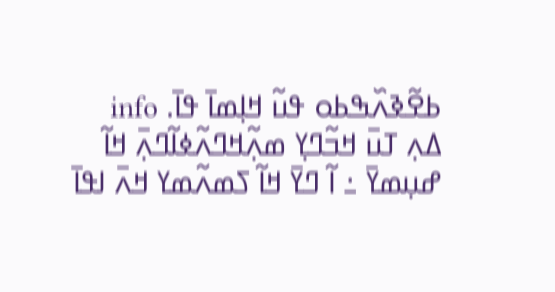ߕߐ߬ߢߍ߰ߒߕߋ ߟߎ߬ ߞߊ߲ߘߊ߫ ߟߊ߫. info
ߡߍ߲ ߠߎ߫ ߞߏ߬ߣߌ߲ ߘߍ߲߬ߞߣߍ߬ߦߊ߬ߣߍ߲߫ ߞߊ߬ ߝߎ߲ߘߌ߫ ߸ ߊ߬ ߣߌ߫ ߞߊ߬ ߖߘߍ߬ߘߌ ߞߍ߫ ߊߟߊ߫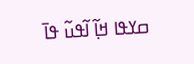ߛߌߟߊ ߞߊ߲߬ ߊ߬ߟߎ߬ ߟߊ߫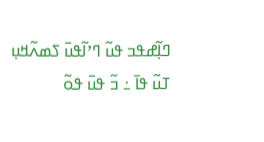ߣߊ߲߬ߝߟߏ ߟߎ߬ ߣߴߊ߬ߟߎ߫ ߖߘߍ߬ߞߎ߲ ߠߎ߬ ߟߊ߫ ߸ ߏ߬ ߟߎ߫ ߟߋ߬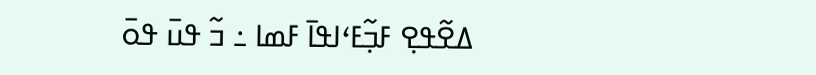ߡߐ߬ߟߐ߲ ߓߏ߲߬ߓߵߊߟߊ߫ ߓߘߊ ߸ ߏ߬ ߟߎ߫ ߟߋ߫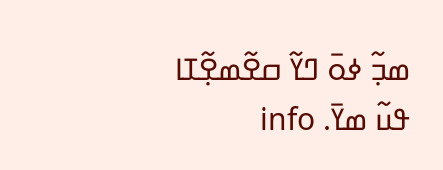ߘߏ߲߬ ߦߋ߫ ߣߌ߬ ߛߐ߬ߘߐ߲߬ߠߊ ߟߎ߬ ߘߌ߫. info